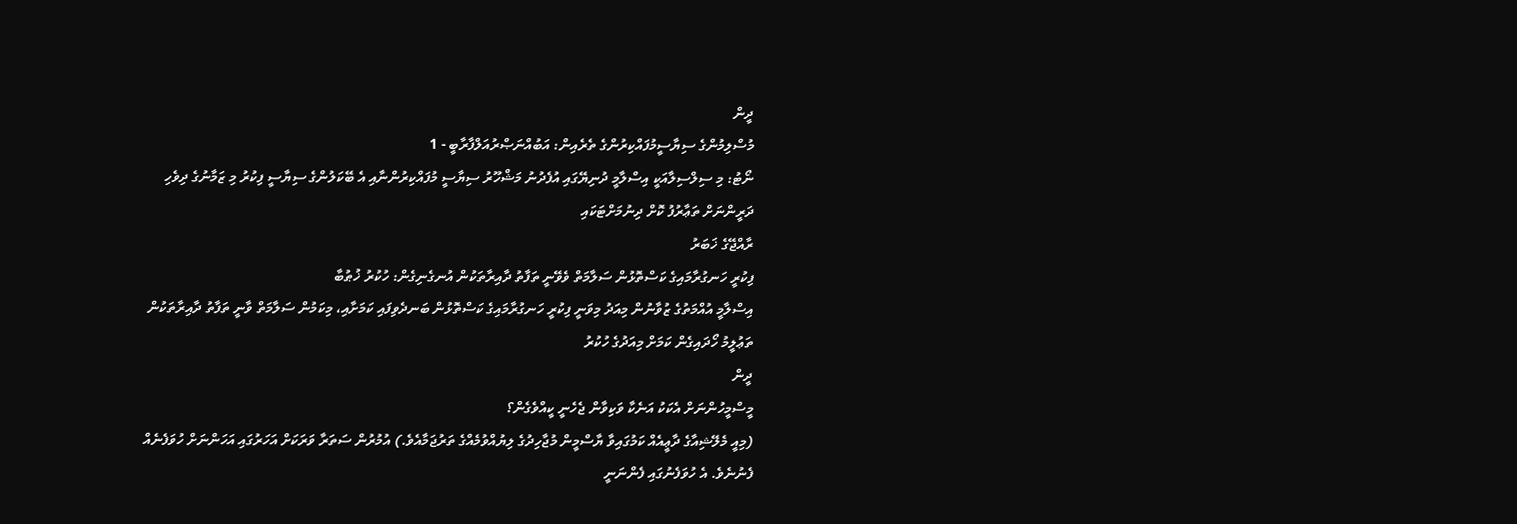ދީން
މުސްލިމުންގެ ސިޔާސީމުފައްކިރުންގެ ތެރެއިން: އަބުއްނަޞްރުއަލްފާރާބީ - 1
ނޯޓު: މި ސިލްސިލާއަކީ އިސްލާމީ ދުނިޔޭގައި އުފެދުނު މަޝްހޫރު ސިޔާސީ މުފައްކިރުންނާއި އެ ބޭކަލުންގެ ސިޔާސީ ފިކުރު މި ޒަމާނުގެ ދިވެހި ދަރީންނަށް ތަޢާރުފު ކޮށް ދިނުމަށްޓަކައި
ރާއްޖޭގެ ޚަބަރު
ފިކުރީ ހަނގުރާމައިގެ ކަސްތޮޅުން ސަލާމަތް ވެވޭނީ ތަފާތު ދާއިރާތަކުން އުނގެނިގެން: ހުކުރު ޚުޠުބާ
އިސްލާމީ އުއްމަތުގެ ޒުވާނުން މިއަދު މިވަނީ ފިކުރީ ހަނގުރާމައިގެ ކަސްތޮޅުން ބަނދެވިފައި ކަމަށާއި، މިކަމުން ސަލާމަތް ވާނީ ތަފާތު ދާއިރާތަކުން ތަޢުލީމު ހޯދައިގެން ކަމަށް މިއަދުގެ ހުކުރު
ދީން
މީސްމީހުންނަށް އެކަކު އަނެކާ ވަކިވާން ޖެހެނީ ކީއްވެގެން؟
(މިއީ މެލޭޝިއާގެ ދާޢީއެއް ކަމުގައިވާ ޔާސްމީން މުޖާހިދުގެ ލިޔުއްވުމެއްގެ ތަރުޖަމާއެވެ.) އުމުރުން ސަތަރާ ވަރަކަށް އަހަރުގައި އަހަންނަށް ހުވަފެނެއް ފެނުނެވެ. އެ ހުވަފެނުގައި ފެންނަނީ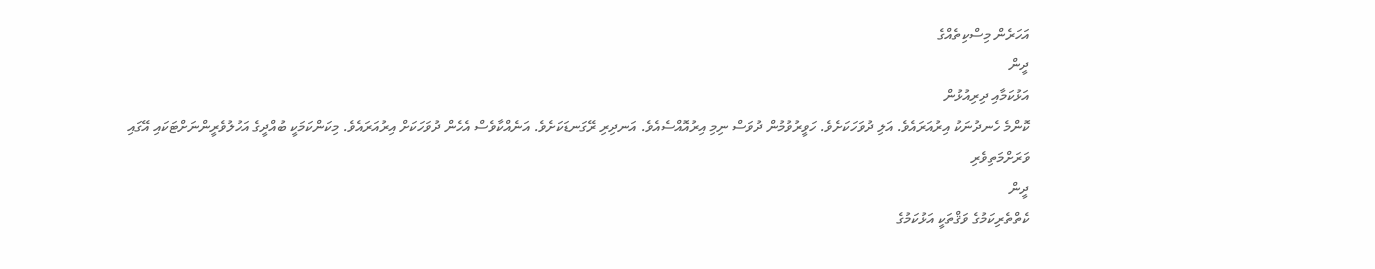އަހަރެން މިސްކިތެއްގެ
ދީން
އަޅުކަމާއި ދިރިއުޅުން
ކޮންމެ ހެނދުނަކު އިރުއަރައެވެ. އަލި ދުވަހަކަށެވެ. ހަވީރުވުމުން ދުވަސް ނިމި އިރުއޮއްސެއެވެ. އަނދިރި ރޭގަނޑަކަށެވެ. އަނެއްކާވެސް އެހެން ދުވަހަކަށް އިރުއަރައެވެ. މިކަންކަމަކީ ބުއްދީގެ އަހުލުވެރީންނަށްޓަކައި އޭގައި ވަރަށްމަތިވެރި
ދީން
ކެތްތެރިކަމުގެ ވަޤްތަކީ އަޅުކަމުގެ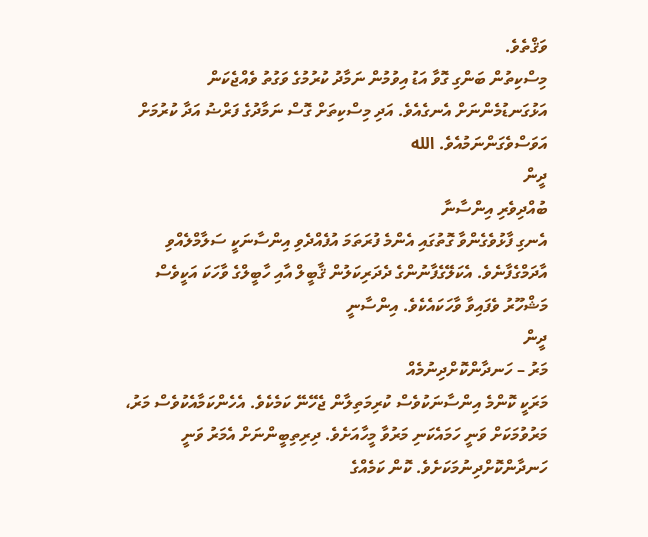ވަޤްތެވެ.
މިސްކިތުން ބަންގި ގޮވާ އަޑު އިވުމުން ނަމާދު ކުރުމުގެ ވަގުތު ވެއްޖެކަން އަޅުގަނޑުމެންނަށް އެނގެއެވެ. އަދި މިސްކިތަށް ގޮސް ނަމާދުގެ ފަރްޟު އަދާ ކުރުމަށް އަވަސްވެގަންނަމުއެވެ. الله
ދީން
ބުއްދިވެރި އިންސާނާ
އެނގި ފާޅުވެގެންވާ ގޮތުގައި އެންމެ ފުރަތަމަ އުފެއްދެވި އިންސާނަކީ ސަލާމްލެއްވި އާދަމްގެފާނެވެ. އެކަލޭގެފާނުންގެ ދެދަރިކަލުން ޤާބީލް އާއި ހާބީލްގެ ވާހަކަ އަކީވެސް މަޝްހޫރު ވެފައިވާ ވާހަކައެކެވެ. އިންސާނީ
ދީން
މަރު – ހަނދާންކޮށްދިނުމެއް
މަރަކީ ކޮންމެ އިންސާނަކުވެސް ކުރިމަތިލާން ޖެހޭނޭ ކަމެކެވެ. އެހެންކަމާއެކުވެސް މަރު، މަރުވުމަކަށް ވަނީ ހަމައެކަނި މަރުވާ މީހާއަށެވެ. ދިރިތިބީންނަށް އެމަރު ވަނީ ހަނދާންކޮށްދިނުމަކަށެވެ. ކޮން ކަމެއްގެ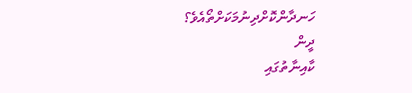ހަނދާންކޮށްދިނުމަކަށްތޯއެވެ؟
ދީން
ކާއިނާތުގައި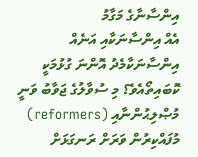އިންސާނާގެ މަގާމު
އެއް އިންސާނަކާއި އަނެއް އިންސާނަކާމެދު އޮންނަ ގުޅުމަކީ ކޮބައިތޯއެވެ؟ މި ސުވާލުގެ ޖަވާބު ވަނީ މުޞްލިޙުންނާއި (reformers) މުފައްކިރުން ވަރަށް ރަނގަޅަށް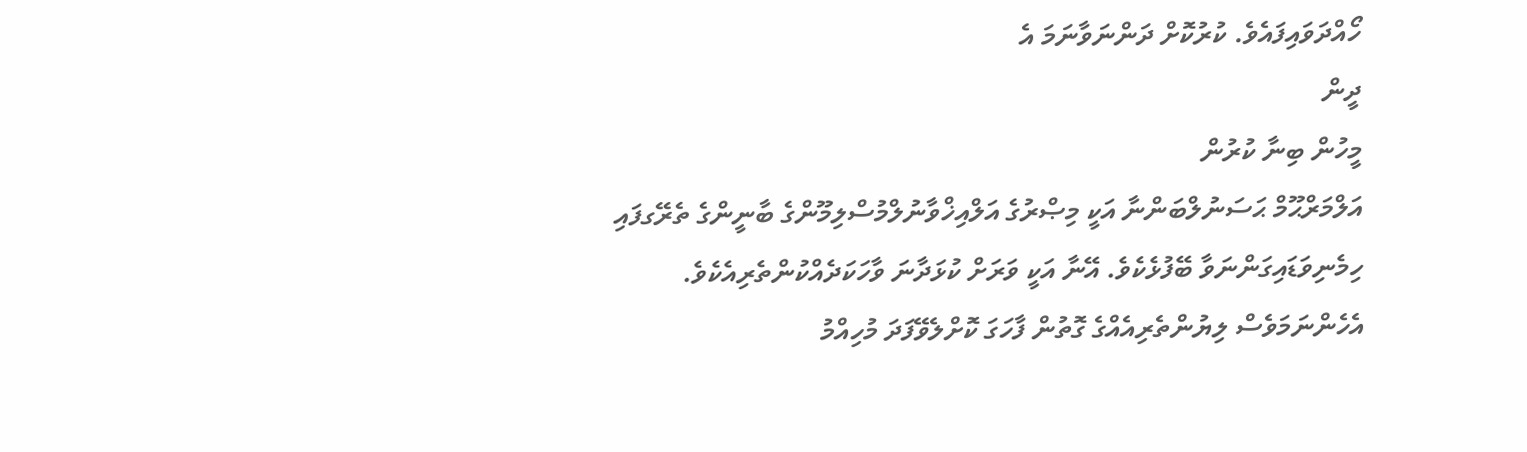ހޯއްދަވައިފައެވެ. ކުރުކޮށް ދަންނަވާނަމަ އެ
ދީން
މީހުން ބިނާ ކުރުން
އަލްމަރްޙޫމް ޙަސަނުލްބަންނާ އަކީ މިޞްރުގެ އަލްއިޚްވާނުލްމުސްލިމޫންގެ ބާނީންގެ ތެރޭގފައި ހިމެނިވަޑައިގަންނަވާ ބޭފުޅެކެވެ. އޭނާ އަކީ ވަރަށް ކުޅަދާނަ ވާހަކަދެއްކުންތެރިއެކެވެ. އެހެންނަމަވެސް ލިޔުންތެރިއެއްގެ ގޮތުން ފާހަގަ ކޮށްލެވޭފަދަ މުހިއްމު